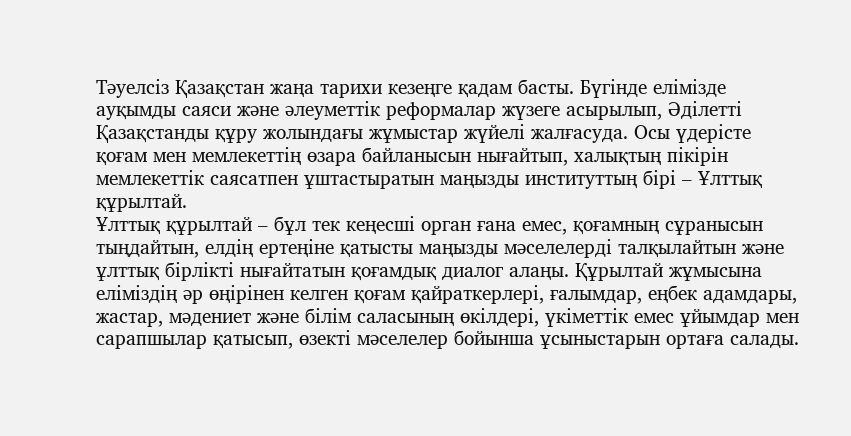Тәуелсіз Қазақстан жаңа тарихи кезеңге қадам басты. Бүгінде елімізде ауқымды саяси және әлеуметтік реформалар жүзеге асырылып, Әділетті Қазақстанды құру жолындағы жұмыстар жүйелі жалғасуда. Осы үдерісте қоғам мен мемлекеттің өзара байланысын нығайтып, халықтың пікірін мемлекеттік саясатпен ұштастыратын маңызды институттың бірі – Ұлттық құрылтай.
Ұлттық құрылтай – бұл тек кеңесші орган ғана емес, қоғамның сұранысын тыңдайтын, елдің ертеңіне қатысты маңызды мәселелерді талқылайтын және ұлттық бірлікті нығайтатын қоғамдық диалог алаңы. Құрылтай жұмысына еліміздің әр өңірінен келген қоғам қайраткерлері, ғалымдар, еңбек адамдары, жастар, мәдениет және білім саласының өкілдері, үкіметтік емес ұйымдар мен сарапшылар қатысып, өзекті мәселелер бойынша ұсыныстарын ортаға салады.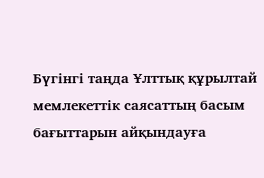Бүгінгі таңда Ұлттық құрылтай мемлекеттік саясаттың басым бағыттарын айқындауға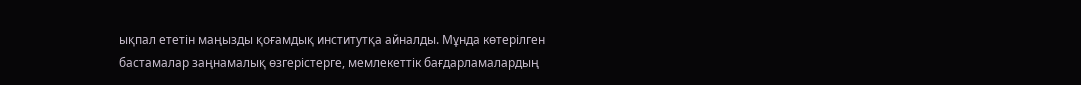ықпал ететін маңызды қоғамдық институтқа айналды. Мұнда көтерілген бастамалар заңнамалық өзгерістерге, мемлекеттік бағдарламалардың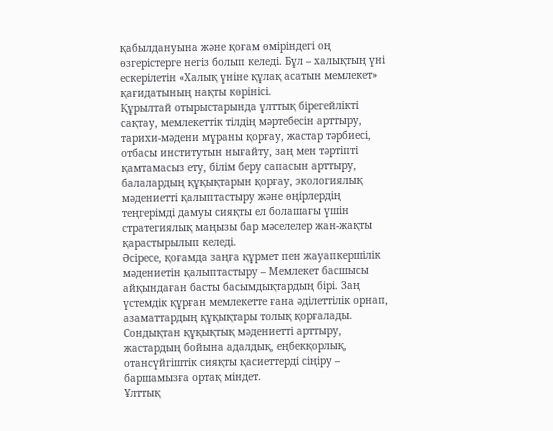қабылдануына және қоғам өміріндегі оң өзгерістерге негіз болып келеді. Бұл – халықтың үні ескерілетін «Халық үніне құлақ асатын мемлекет» қағидатының нақты көрінісі.
Құрылтай отырыстарында ұлттық бірегейлікті сақтау, мемлекеттік тілдің мәртебесін арттыру, тарихи-мәдени мұраны қорғау, жастар тәрбиесі, отбасы институтын нығайту, заң мен тәртіпті қамтамасыз ету, білім беру сапасын арттыру, балалардың құқықтарын қорғау, экологиялық мәдениетті қалыптастыру және өңірлердің теңгерімді дамуы сияқты ел болашағы үшін стратегиялық маңызы бар мәселелер жан-жақты қарастырылып келеді.
Әсіресе, қоғамда заңға құрмет пен жауапкершілік мәдениетін қалыптастыру – Мемлекет басшысы айқындаған басты басымдықтардың бірі. Заң үстемдік құрған мемлекетте ғана әділеттілік орнап, азаматтардың құқықтары толық қорғалады. Сондықтан құқықтық мәдениетті арттыру, жастардың бойына адалдық, еңбекқорлық, отансүйгіштік сияқты қасиеттерді сіңіру – баршамызға ортақ міндет.
Ұлттық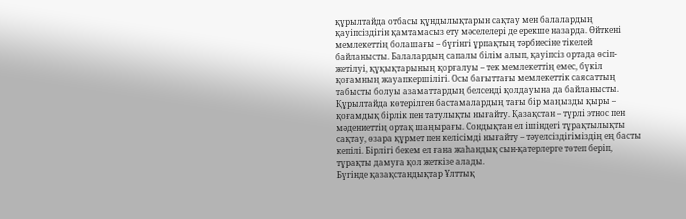құрылтайда отбасы құндылықтарын сақтау мен балалардың қауіпсіздігін қамтамасыз ету мәселелері де ерекше назарда. Өйткені мемлекеттің болашағы – бүгінгі ұрпақтың тәрбиесіне тікелей байланысты. Балалардың сапалы білім алып, қауіпсіз ортада өсіп-жетілуі, құқықтарының қорғалуы – тек мемлекеттің емес, бүкіл қоғамның жауапкершілігі. Осы бағыттағы мемлекеттік саясаттың табысты болуы азаматтардың белсенді қолдауына да байланысты.
Құрылтайда көтерілген бастамалардың тағы бір маңызды қыры – қоғамдық бірлік пен татулықты нығайту. Қазақстан – түрлі этнос пен мәдениеттің ортақ шаңырағы. Сондықтан ел ішіндегі тұрақтылықты сақтау, өзара құрмет пен келісімді нығайту – тәуелсіздігіміздің ең басты кепілі. Бірлігі бекем ел ғана жаһандық сын-қатерлерге төтеп беріп, тұрақты дамуға қол жеткізе алады.
Бүгінде қазақстандықтар Ұлттық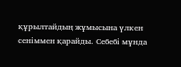құрылтайдың жұмысына үлкен сеніммен қарайды. Себебі мұнда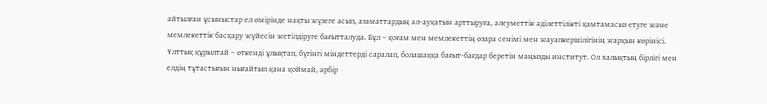айтылған ұсыныстар ел өмірінде нақты жүзеге асып, азаматтардың әл-ауқатын арттыруға, әлеуметтік әділеттілікті қамтамасыз етуге және мемлекеттік басқару жүйесін жетілдіруге бағытталуда. Бұл – қоғам мен мемлекеттің өзара сенімі мен жауапкершілігінің жарқын көрінісі.
Ұлттық құрылтай – өткенді ұлықтап, бүгінгі міндеттерді саралап, болашаққа бағыт-бағдар беретін маңызды институт. Ол халықтың бірлігі мен елдің тұтастығын нығайтып қана қоймай, әрбір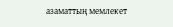азаматтың мемлекет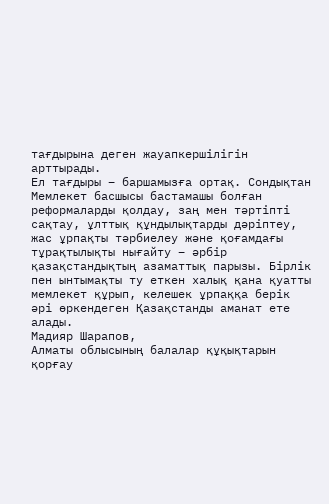тағдырына деген жауапкершілігін арттырады.
Ел тағдыры – баршамызға ортақ. Сондықтан Мемлекет басшысы бастамашы болған реформаларды қолдау, заң мен тәртіпті сақтау, ұлттық құндылықтарды дәріптеу, жас ұрпақты тәрбиелеу және қоғамдағы тұрақтылықты нығайту – әрбір қазақстандықтың азаматтық парызы. Бірлік пен ынтымақты ту еткен халық қана қуатты мемлекет құрып, келешек ұрпаққа берік әрі өркендеген Қазақстанды аманат ете алады.
Мадияр Шарапов,
Алматы облысының балалар құқықтарын қорғау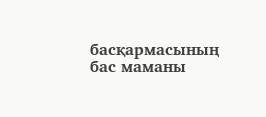басқармасының бас маманы